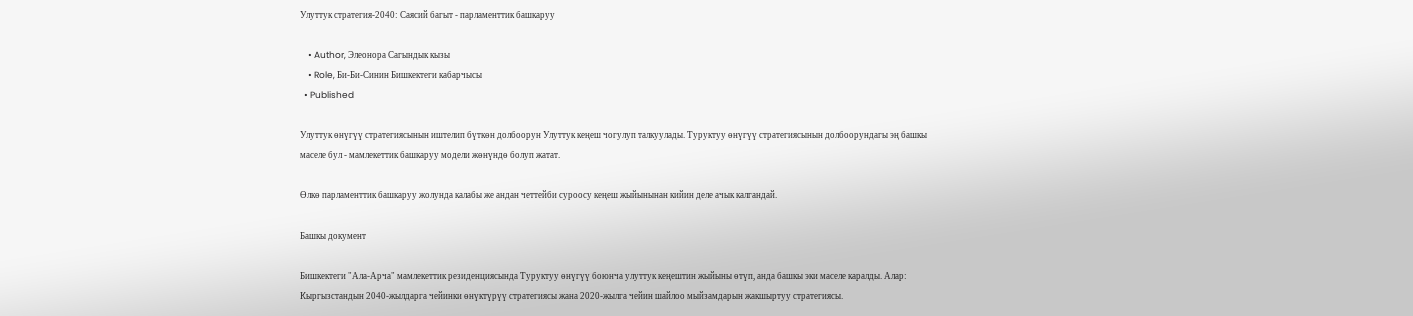Улуттук стратегия-2040: Саясий багыт - парламенттик башкаруу

    • Author, Элеонора Сагындык кызы
    • Role, Би-Би-Синин Бишкектеги кабарчысы
  • Published

Улуттук өнүгүү стратегиясынын иштелип бүткөн долбоорун Улуттук кеңеш чогулуп талкуулады. Туруктуу өнүгүү стратегиясынын долбоорундагы эң башкы маселе бул - мамлекеттик башкаруу модели жөнүндө болуп жатат.

Өлкө парламенттик башкаруу жолунда калабы же андан четтейби суроосу кеңеш жыйынынан кийин деле ачык калгандай.

Башкы документ

Бишкектеги "Ала-Арча" мамлекеттик резиденциясында Туруктуу өнүгүү боюнча улуттук кеңештин жыйыны өтүп, анда башкы эки маселе каралды. Алар: Кыргызстандын 2040-жылдарга чейинки өнүктүрүү стратегиясы жана 2020-жылга чейин шайлоо мыйзамдарын жакшыртуу стратегиясы.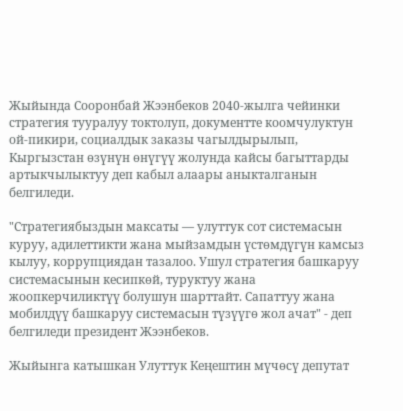Жыйында Сооронбай Жээнбеков 2040-жылга чейинки стратегия тууралуу токтолуп, документте коомчулуктун ой-пикири, социалдык заказы чагылдырылып, Кыргызстан өзүнүн өнүгүү жолунда кайсы багыттарды артыкчылыктуу деп кабыл алаары аныкталганын белгиледи.

"Стратегиябыздын максаты — улуттук сот системасын куруу, адилеттикти жана мыйзамдын үстөмдүгүн камсыз кылуу, коррупциядан тазалоо. Ушул стратегия башкаруу системасынын кесипкөй, туруктуу жана жоопкерчиликтүү болушун шарттайт. Сапаттуу жана мобилдүү башкаруу системасын түзүүгө жол ачат" - деп белгиледи президент Жээнбеков.

Жыйынга катышкан Улуттук Кеңештин мүчөсү депутат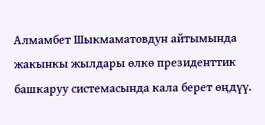Алмамбет Шыкмаматовдун айтымында жакынкы жылдары өлкө президенттик башкаруу системасында кала берет өңдүү.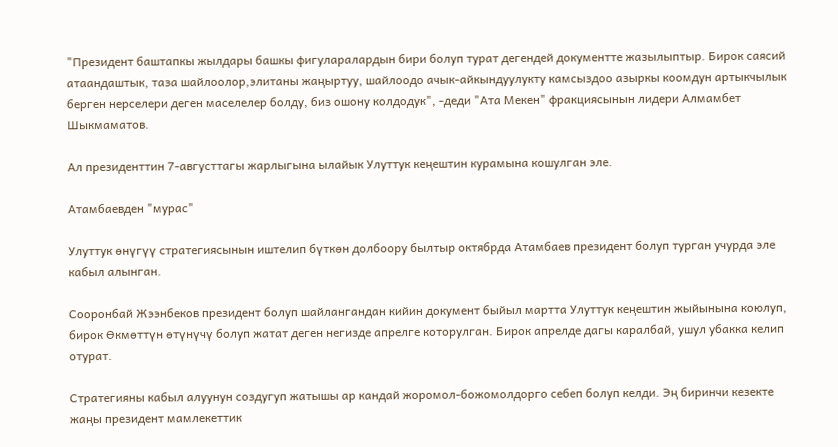"Президент баштапкы жылдары башкы фигуларалардын бири болуп турат дегендей документте жазылыптыр. Бирок саясий атаандаштык, таза шайлоолор,элитаны жаңыртуу, шайлоодо ачык-айкындуулукту камсыздоо азыркы коомдун артыкчылык берген нерселери деген маселелер болду, биз ошону колдодук", -деди "Ата Мекен" фракциясынын лидери Алмамбет Шыкмаматов.

Ал президенттин 7-августтагы жарлыгына ылайык Улуттук кеңештин курамына кошулган эле.

Атамбаевден "мурас"

Улуттук өнүгүү стратегиясынын иштелип бүткөн долбоору былтыр октябрда Атамбаев президент болуп турган учурда эле кабыл алынган.

Сооронбай Жээнбеков президент болуп шайлангандан кийин документ быйыл мартта Улуттук кеңештин жыйынына коюлуп, бирок Ѳкмөттүн өтүнүчү болуп жатат деген негизде апрелге которулган. Бирок апрелде дагы каралбай, ушул убакка келип отурат.

Стратегияны кабыл алуунун создугуп жатышы ар кандай жоромол-божомолдорго себеп болуп келди. Эң биринчи кезекте жаңы президент мамлекеттик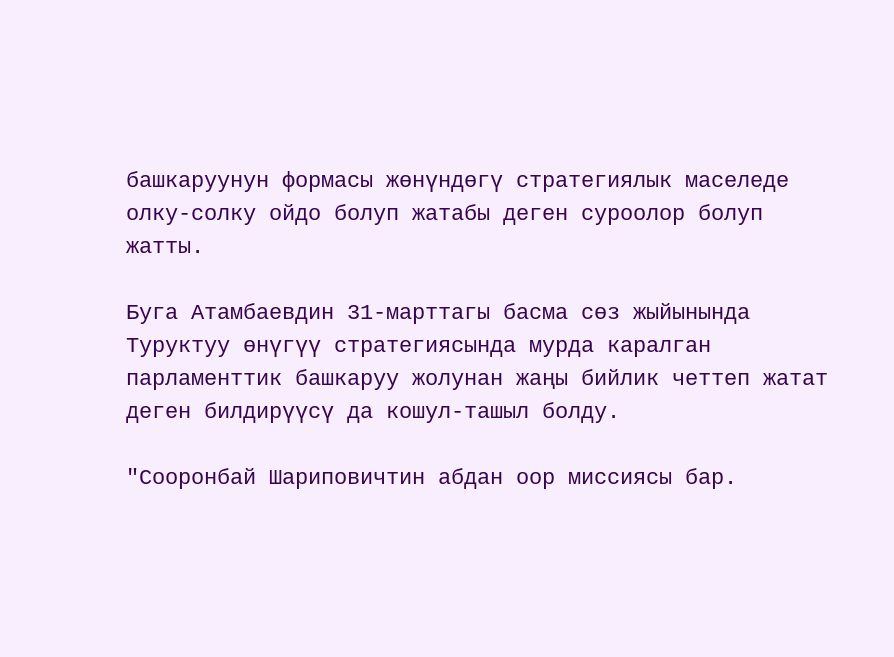башкаруунун формасы жөнүндөгү стратегиялык маселеде олку-солку ойдо болуп жатабы деген суроолор болуп жатты.

Буга Атамбаевдин 31-марттагы басма сөз жыйынында Туруктуу өнүгүү стратегиясында мурда каралган парламенттик башкаруу жолунан жаңы бийлик четтеп жатат деген билдирүүсү да кошул-ташыл болду.

"Сооронбай Шариповичтин абдан оор миссиясы бар.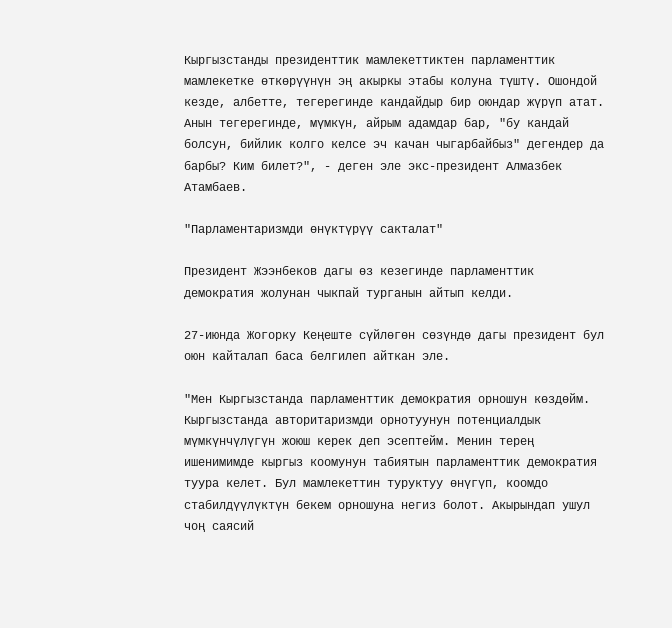Кыргызстанды президенттик мамлекеттиктен парламенттик мамлекетке өткөрүүнүн эң акыркы этабы колуна түштү. Ошондой кезде, албетте, тегерегинде кандайдыр бир оюндар жүрүп атат. Анын тегерегинде, мүмкүн, айрым адамдар бар, "бу кандай болсун, бийлик колго келсе эч качан чыгарбайбыз" дегендер да барбы? Ким билет?", - деген эле экс-президент Алмазбек Атамбаев.

"Парламентаризмди өнүктүрүү сакталат"

Президент Жээнбеков дагы өз кезегинде парламенттик демократия жолунан чыкпай турганын айтып келди.

27-июнда Жогорку Кеңеште сүйлөгөн сөзүндө дагы президент бул оюн кайталап баса белгилеп айткан эле.

"Мен Кыргызстанда парламенттик демократия орношун көздөйм. Кыргызстанда авторитаризмди орнотуунун потенциалдык мүмкүнчүлүгүн жоюш керек деп эсептейм. Менин терең ишенимимде кыргыз коомунун табиятын парламенттик демократия туура келет. Бул мамлекеттин туруктуу өнүгүп, коомдо стабилдүүлүктүн бекем орношуна негиз болот. Акырындап ушул чоң саясий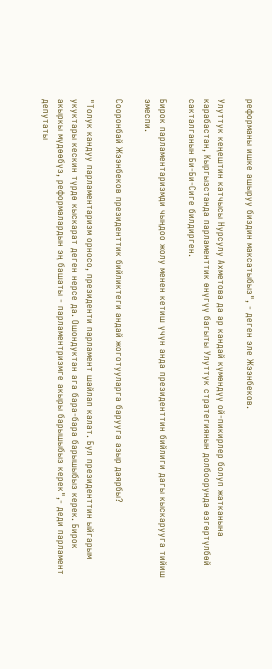реформаны ишке ашыруу биздин максатыбыз", - деген эле Жээнбеков.

Улуттук кеңештин катчысы Нурсулу Ахметова да ар кандай күмөндүү ой-пикирлер болуп жатканына карабастан, Кыргызстанда парламенттик өнүгүү багыты Улуттук стратегиянын долбоорунда өзгөртүлбөй сакталганын Би-Би-Сиге билдирген.

Бирок парламентаризмди чыңдоо жолу менен кетиш үчүн анда президенттин бийлиги дагы кыскарууга тийиш эмеспи.

Сооронбай Жээнбеков президенттик бийликтеги андай жоготууларга барууга азыр даярбы?

"Толук кандуу парламентаризм орносо, президенти парламент шайлап калат. Бул президенттин ыйгарым укуктары кескин түрдө кыскарат деген нерсе да. Ошондуктан ага бара-бара барышыбыз керек. Бирок акыркы мүдөөбүз, реформалардын эң башаты - парламентризмге акыры барышыбыз керек",- деди парламент депутаты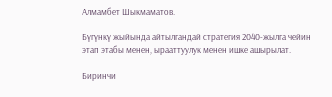Алмамбет Шыкмаматов.

Бүгүнкү жыйында айтылгандай стратегия 2040-жылга чейин этап этабы менен, ырааттуулук менен ишке ашырылат.

Биринчи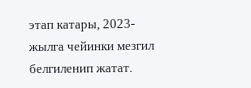этап катары, 2023-жылга чейинки мезгил белгиленип жатат.